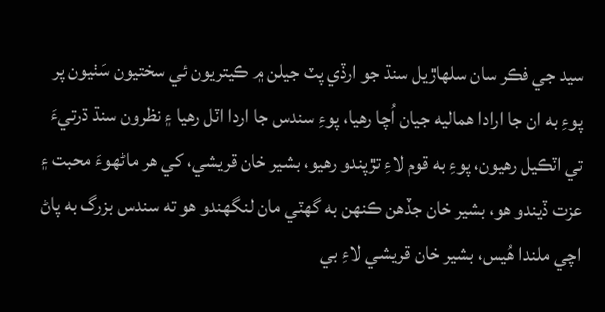سيد جي فڪر سان سلهاڙيل سنڌ جو ارڏي پٽ جيلن ۾ ڪيتريون ئي سختيون سَٺيون پر پوءِ به ان جا ارادا هماليه جيان اُچا رهيا، پوءِ سندس جا اردا اٽل رهيا ۽ نظرون سنڌ ڌرتيءَ تي اٽڪيل رهيون، پوءِ به قوم لاءِ تڙپندو رهيو، بشير خان قريشي، کي هر ماڻهوءَ محبت ۽ عزت ڏيندو هو، بشير خان جڏهن ڪنهن به گهٽي مان لنگهندو هو ته سندس بزرگ به پاڻ اچي ملندا هُيس، بشير خان قريشي لاءِ بي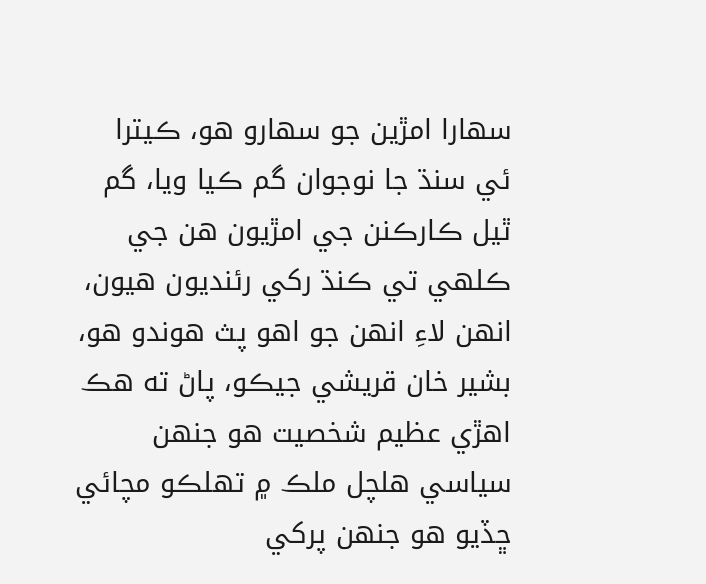سهارا امڙين جو سهارو هو، ڪيترا ئي سنڌ جا نوجوان گم ڪيا ويا، گم ٿيل ڪارڪنن جي امڙيون هن جي ڪلهي تي ڪنڌ رکي رئنديون هيون، انهن لاءِ انهن جو اهو پث هوندو هو، بشير خان قريشي جيڪو، پاڻ ته هڪ اهڙي عظيم شخصيت هو جنهن سياسي هلچل ملڪ ۾ تهلڪو مچائي ڇڏيو هو جنهن پرکي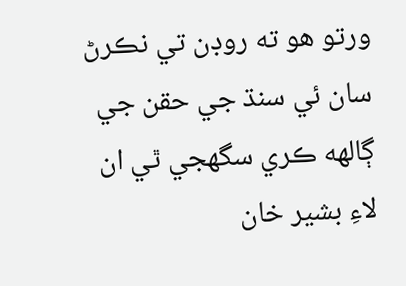ورتو هو ته روڊن تي نڪرڻ سان ئي سنڌ جي حقن جي ڳالهه ڪري سگهجي ٿي ان لاءِ بشير خان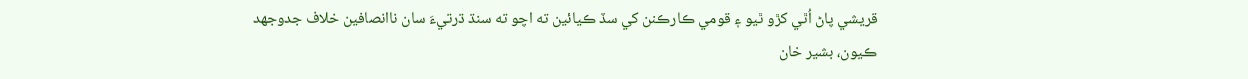قريشي پاڻ اُٿي کڙو ٿيو ۽ قومي ڪارڪنن کي سڏ ڪيائين ته اچو ته سنڌ ڌرتيءَ سان ناانصافين خلاف جدوجهد ڪيون، بشير خان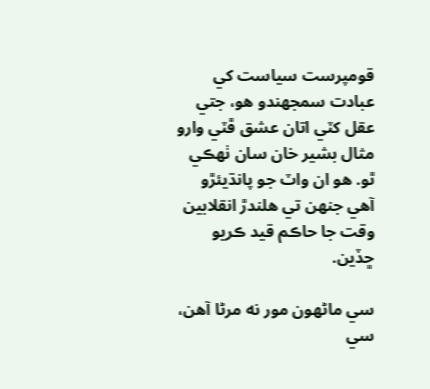قومپرست سياست کي عبادت سمجهندو هو، جتي عقل کٽي اتان عشق ڦٽي وارو مثال بشير خان سان ٺهڪي ٿو. هو ان واٽ جو پانڌيئڙو آهي جنهن تي هلندڙ انقلابين وقت جا حاڪم قيد ڪريو ڇڏين.

سي ماڻهون مور نه مرڻا آهن، سي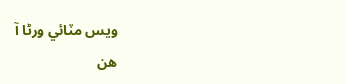ويس مٽائي ورڻا آ
هن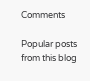Comments

Popular posts from this blog